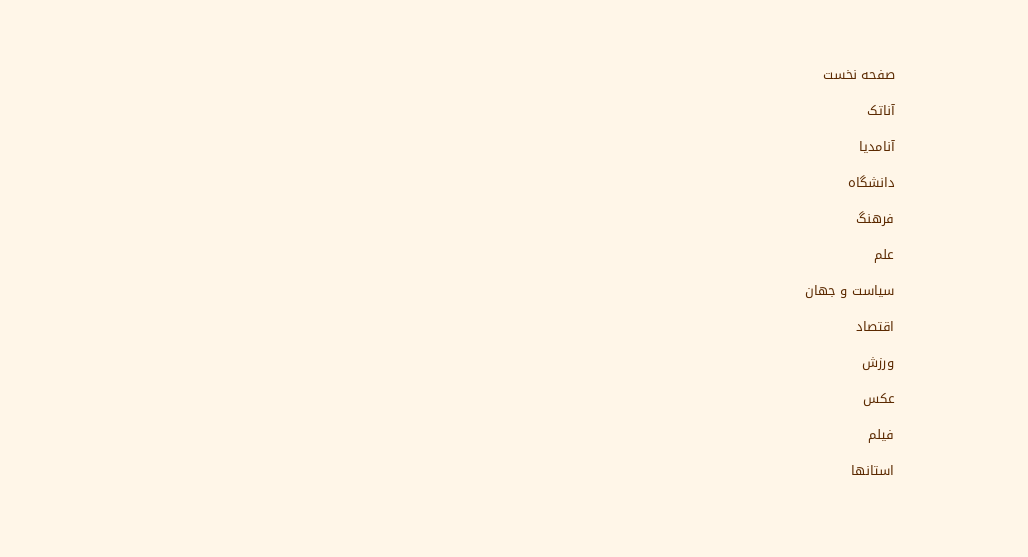صفحه نخست

آناتک

آنامدیا

دانشگاه

فرهنگ‌

علم

سیاست و جهان

اقتصاد

ورزش

عکس

فیلم

استانها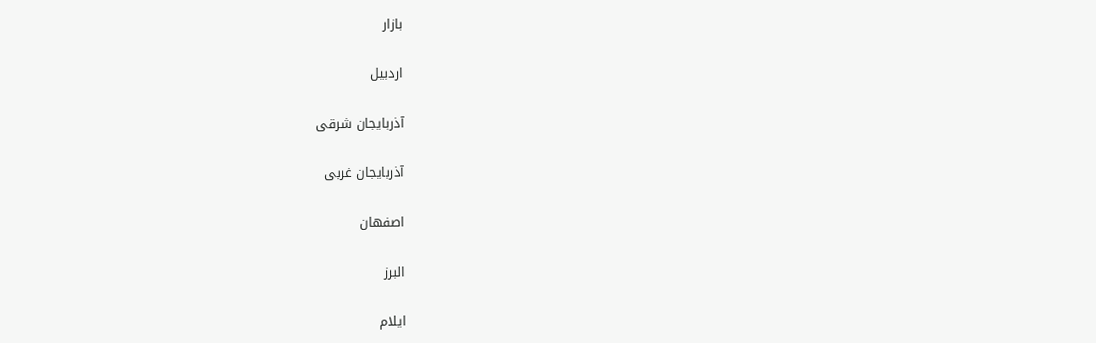بازار

اردبیل

آذربایجان شرقی

آذربایجان غربی

اصفهان

البرز

ایلام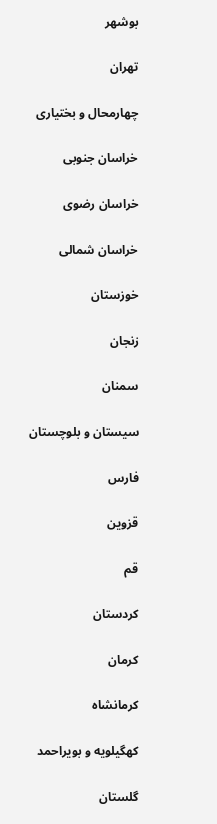بوشهر

تهران

چهارمحال و بختیاری

خراسان جنوبی

خراسان رضوی

خراسان شمالی

خوزستان

زنجان

سمنان

سیستان و بلوچستان

فارس

قزوین

قم

کردستان

کرمان

کرمانشاه

کهگیلویه و بویراحمد

گلستان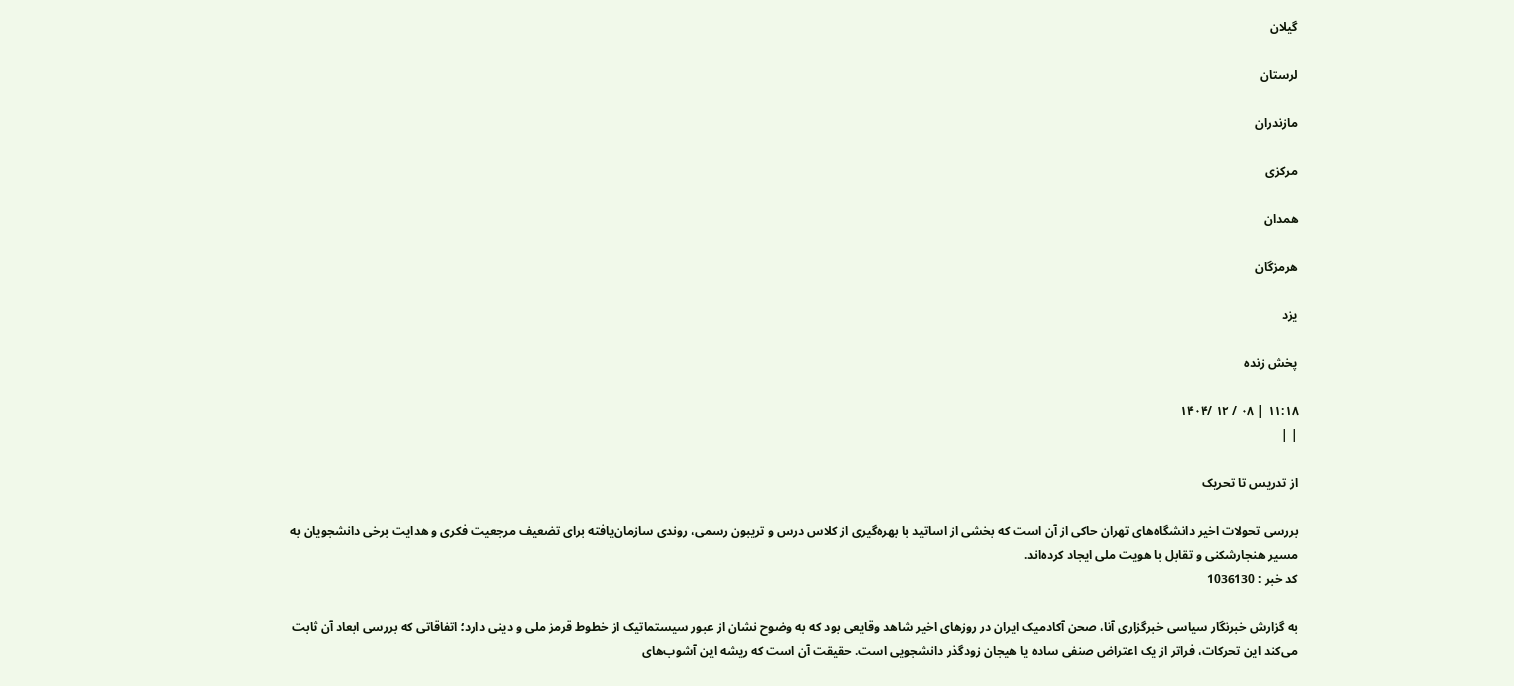گیلان

لرستان

مازندران

مرکزی

همدان

هرمزگان

یزد

پخش زنده

۱۱:۱۸ | ۰۸ / ۱۲ /۱۴۰۴
| |

از تدریس تا تحریک

بررسی تحولات اخیر دانشگاه‌های تهران حاکی از آن است که بخشی از اساتید با بهره‌گیری از کلاس درس و تریبون رسمی، روندی سازمان‌یافته برای تضعیف مرجعیت فکری و هدایت برخی دانشجویان به مسیر هنجارشکنی و تقابل با هویت ملی ایجاد کرده‌اند.
کد خبر : 1036130

به گزارش خبرنگار سیاسی خبرگزاری آنا، صحن آکادمیک ایران در روز‌های اخیر شاهد وقایعی بود که به وضوح نشان از عبور سیستماتیک از خطوط قرمز ملی و دینی دارد؛ اتفاقاتی که بررسی ابعاد آن ثابت می‌کند این تحرکات، فراتر از یک اعتراض صنفی ساده یا هیجان زودگذر دانشجویی است. حقیقت آن است که ریشه این آشوب‌های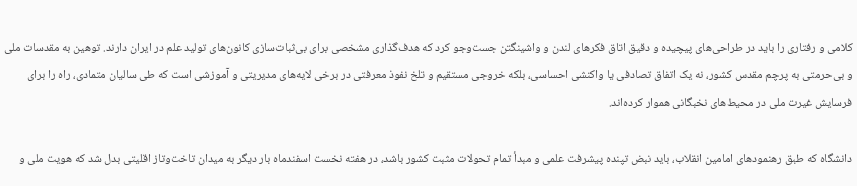کلامی و رفتاری را باید در طراحی‌های پیچیده و دقیق اتاق فکر‌های لندن و واشینگتن جست‌و‌جو کرد که هدف‌گذاری مشخصی برای بی‌ثبات‌سازی کانون‌های تولید علم در ایران دارند. توهین به مقدسات ملی و بی‌حرمتی به پرچم مقدس کشور، نه یک اتفاق تصادفی یا واکنشی احساسی، بلکه خروجی مستقیم و تلخ نفوذ معرفتی در برخی لایه‌های مدیریتی و آموزشی است که طی سالیان متمادی، راه را برای فرسایش غیرت ملی در محیط‌های نخبگانی هموار کرده‌اند.

دانشگاه که طبق رهنمود‌های امامین انقلاب، باید نبض تپنده پیشرفت علمی و مبدأ تمام تحولات مثبت کشور باشد، در هفته نخست اسفندماه بار دیگر به میدان تاخت‌وتاز اقلیتی بدل شد که هویت ملی و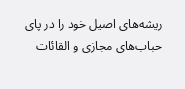ریشه‌های اصیل خود را در پای حباب‌های مجازی و القائات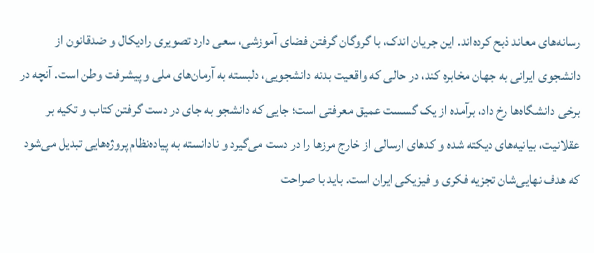رسانه‌های معاند ذبح کرده‌اند. این جریان اندک، با گروگان گرفتن فضای آموزشی، سعی دارد تصویری رادیکال و ضدقانون از دانشجوی ایرانی به جهان مخابره کند، در حالی که واقعیت بدنه دانشجویی، دلبسته به آرمان‌های ملی و پیشرفت وطن است. آنچه در برخی دانشگاه‌ها رخ داد، برآمده از یک گسست عمیق معرفتی است؛ جایی که دانشجو به جای در دست گرفتن کتاب و تکیه بر عقلانیت، بیانیه‌های دیکته شده و کد‌های ارسالی از خارج مرز‌ها را در دست می‌گیرد و نادانسته به پیاده‌نظام پروژه‌هایی تبدیل می‌شود که هدف نهایی‌شان تجزیه فکری و فیزیکی ایران است. باید با صراحت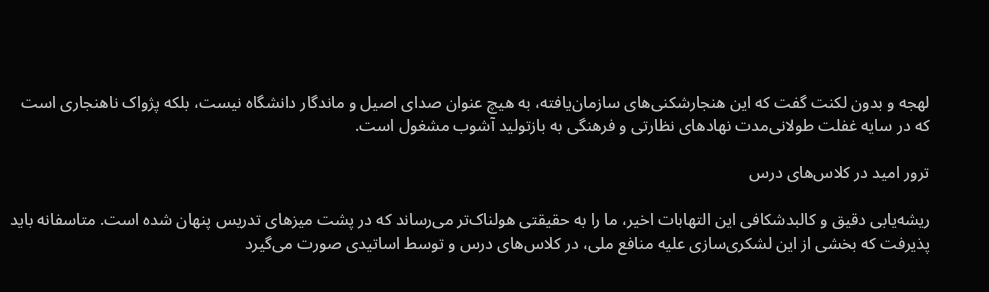لهجه و بدون لکنت گفت که این هنجارشکنی‌های سازمان‌یافته، به هیچ عنوان صدای اصیل و ماندگار دانشگاه نیست، بلکه پژواک ناهنجاری است که در سایه غفلت طولانی‌مدت نهاد‌های نظارتی و فرهنگی به بازتولید آشوب مشغول است.

ترور امید در کلاس‌های درس

ریشه‌یابی دقیق و کالبدشکافی این التهابات اخیر، ما را به حقیقتی هولناک‌تر می‌رساند که در پشت میز‌های تدریس پنهان شده است. متاسفانه باید پذیرفت که بخشی از این لشکری‌سازی علیه منافع ملی، در کلاس‌های درس و توسط اساتیدی صورت می‌گیرد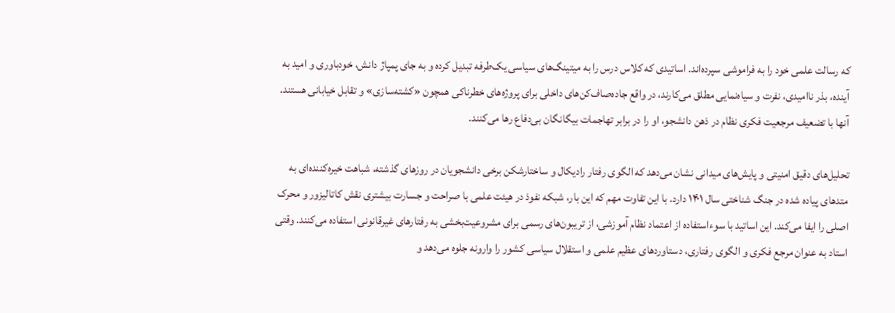که رسالت علمی خود را به فراموشی سپرده‌اند. اساتیدی که کلاس درس را به میتینگ‌های سیاسی یک‌طرفه تبدیل کرده و به جای پمپاژ دانش، خودباوری و امید به آینده، بذر ناامیدی، نفرت و سیاه‌نمایی مطلق می‌کارند، در واقع جاده‌صاف‌کن‌های داخلی برای پروژه‌های خطرناکی همچون «کشته‌سازی» و تقابل خیابانی هستند. آنها با تضعیف مرجعیت فکری نظام در ذهن دانشجو، او را در برابر تهاجمات بیگانگان بی‌دفاع رها می‌کنند.

تحلیل‌های دقیق امنیتی و پایش‌های میدانی نشان می‌دهد که الگوی رفتار رادیکال و ساختارشکن برخی دانشجویان در روز‌های گذشته، شباهت خیره‌کننده‌ای به متد‌های پیاده شده در جنگ شناختی سال ۱۴۰۱ دارد. با این تفاوت مهم که این بار، شبکه نفوذ در هیئت علمی با صراحت و جسارت بیشتری نقش کاتالیزور و محرک اصلی را ایفا می‌کند. این اساتید با سوءاستفاده از اعتماد نظام آموزشی، از تریبون‌های رسمی برای مشروعیت‌بخشی به رفتار‌های غیرقانونی استفاده می‌کنند. وقتی استاد به عنوان مرجع فکری و الگوی رفتاری، دستاورد‌های عظیم علمی و استقلال سیاسی کشور را وارونه جلوه می‌دهد و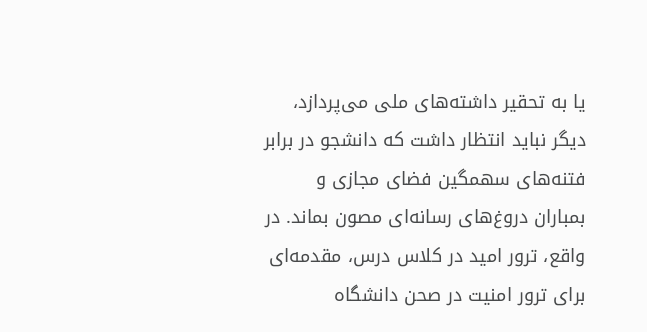یا به تحقیر داشته‌های ملی می‌پردازد، دیگر نباید انتظار داشت که دانشجو در برابر فتنه‌های سهمگین فضای مجازی و بمباران دروغ‌های رسانه‌ای مصون بماند. در واقع، ترور امید در کلاس درس، مقدمه‌ای برای ترور امنیت در صحن دانشگاه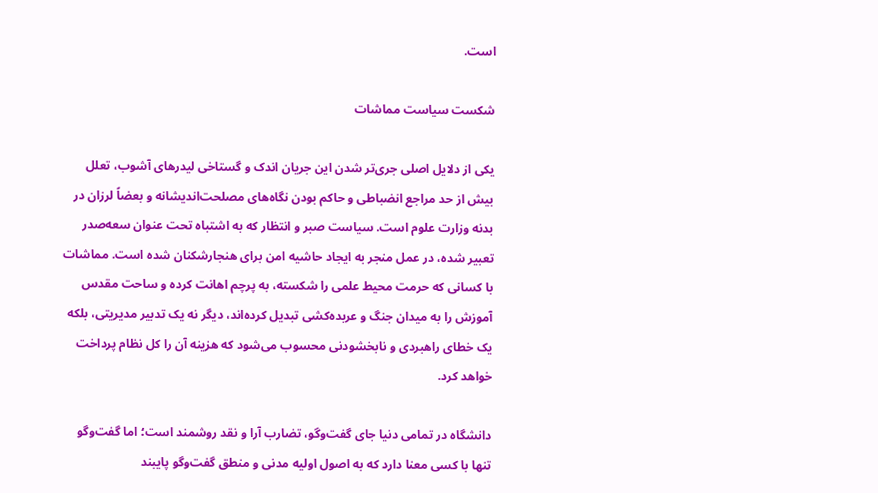است.

شکست سیاست مماشات

یکی از دلایل اصلی جری‌تر شدن این جریان اندک و گستاخی لیدر‌های آشوب، تعلل بیش از حد مراجع انضباطی و حاکم بودن نگاه‌های مصلحت‌اندیشانه و بعضاً لرزان در بدنه وزارت علوم است. سیاست صبر و انتظار که به اشتباه تحت عنوان سعه‌صدر تعبیر شده، در عمل منجر به ایجاد حاشیه امن برای هنجارشکنان شده است. مماشات با کسانی که حرمت محیط علمی را شکسته، به پرچم اهانت کرده و ساحت مقدس آموزش را به میدان جنگ و عربده‌کشی تبدیل کرده‌اند، دیگر نه یک تدبیر مدیریتی، بلکه یک خطای راهبردی و نابخشودنی محسوب می‌شود که هزینه آن را کل نظام پرداخت خواهد کرد.

دانشگاه در تمامی دنیا جای گفت‌و‌گو، تضارب آرا و نقد روشمند است؛ اما گفت‌و‌گو تنها با کسی معنا دارد که به اصول اولیه مدنی و منطق گفت‌و‌گو پایبند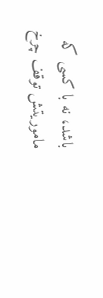باشد، نه با کسی که ماموریتش توقف چرخ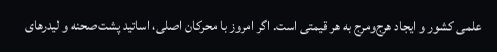علمی کشور و ایجاد هرج‌ومرج به هر قیمتی است. اگر امروز با محرکان اصلی، اساتید پشت‌صحنه و لیدر‌های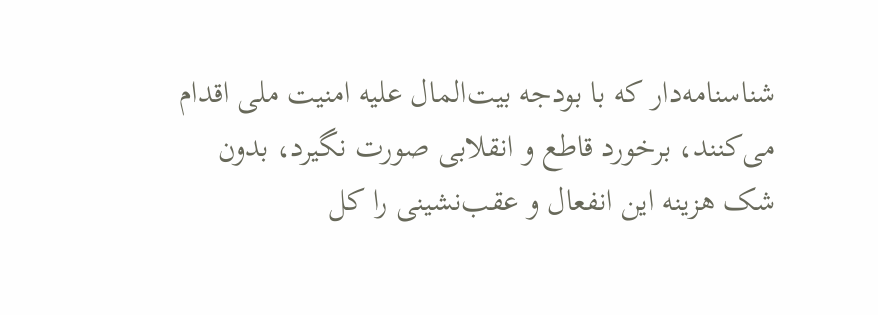شناسنامه‌دار که با بودجه بیت‌المال علیه امنیت ملی اقدام می‌کنند، برخورد قاطع و انقلابی صورت نگیرد، بدون شک هزینه این انفعال و عقب‌نشینی را کل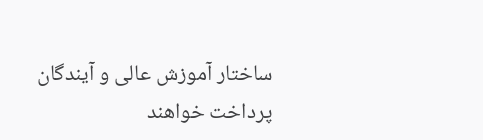ساختار آموزش عالی و آیندگان پرداخت خواهند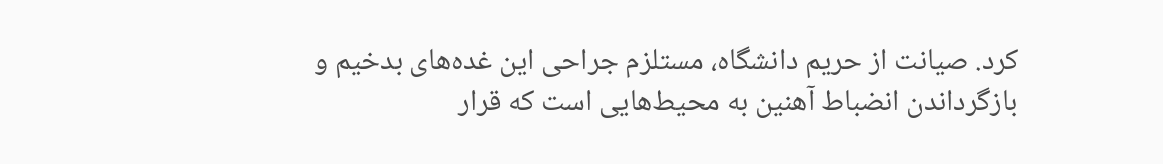کرد. صیانت از حریم دانشگاه، مستلزم جراحی این غده‌های بدخیم و بازگرداندن انضباط آهنین به محیط‌هایی است که قرار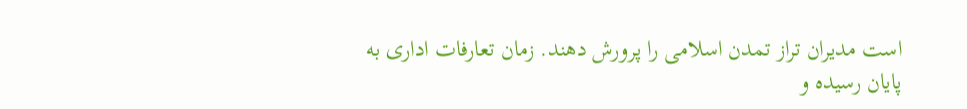است مدیران تراز تمدن اسلامی را پرورش دهند. زمان تعارفات اداری به پایان رسیده و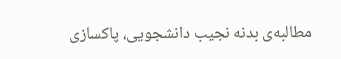مطالبه‌ی بدنه نجیب دانشجویی، پاکسازی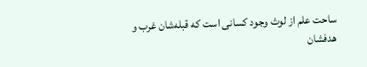ساحت علم از لوث وجود کسانی است که قبله‌شان غرب و هدفشان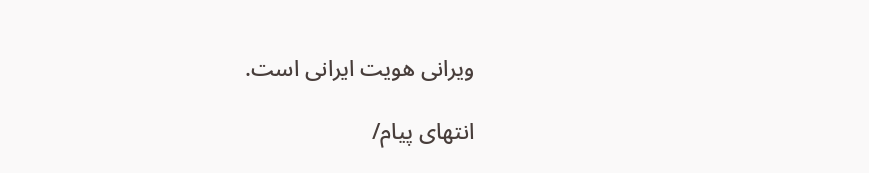ویرانی هویت ایرانی است.

انتهای پیام/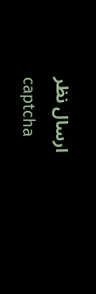ارسال نظر
captcha